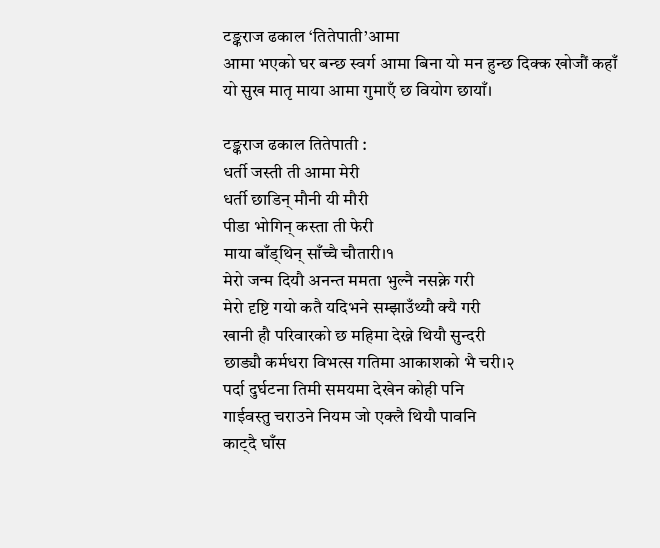टङ्कराज ढकाल ‘तितेपाती’आमा
आमा भएको घर बन्छ स्वर्ग आमा बिना यो मन हुन्छ दिक्क खोजौं कहाँ यो सुख मातृ माया आमा गुमाएँ छ वियोग छायाँ।

टङ्कराज ढकाल तितेपाती :
धर्ती जस्ती ती आमा मेरी
धर्ती छाडिन् मौनी यी मौरी
पीडा भोगिन् कस्ता ती फेरी
माया बाँड्थिन् साँच्चै चौतारी।१
मेरो जन्म दियौ अनन्त ममता भुल्नै नसक्ने गरी
मेरो दृष्टि गयो कतै यदिभने सम्झाउँथ्यौ क्यै गरी
खानी हौ परिवारको छ महिमा देख्ने थियौ सुन्दरी
छाड्यौ कर्मधरा विभत्स गतिमा आकाशको भै चरी।२
पर्दा दुर्घटना तिमी समयमा देखेन कोही पनि
गाईवस्तु चराउने नियम जो एक्लै थियौ पावनि
काट्दै घाँस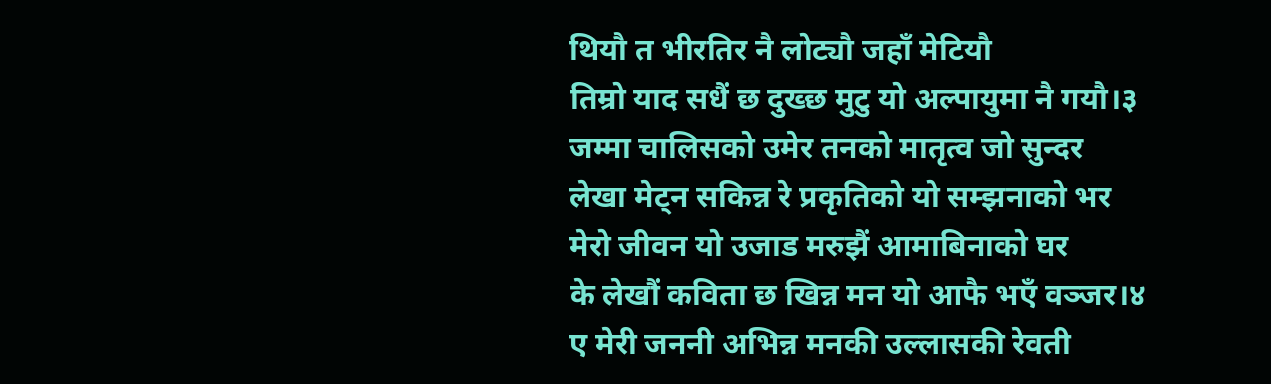थियौ त भीरतिर नै लोट्यौ जहाँ मेटियौ
तिम्रो याद सधैं छ दुख्छ मुटु यो अल्पायुमा नै गयौ।३
जम्मा चालिसको उमेर तनको मातृत्व जो सुन्दर
लेखा मेट्न सकिन्न रे प्रकृतिको यो सम्झनाको भर
मेरो जीवन यो उजाड मरुझैं आमाबिनाको घर
के लेखौं कविता छ खिन्न मन यो आफै भएँ वञ्जर।४
ए मेरी जननी अभिन्न मनकी उल्लासकी रेवती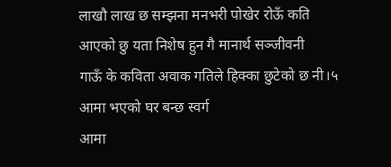लाखौ लाख छ सम्झना मनभरी पोखेर रोऊँ कति
आएको छु यता निशेष हुन गै मानार्थ सञ्जीवनी
गाऊँ के कविता अवाक गतिले हिक्का छुटेको छ नी।५
आमा भएको घर बन्छ स्वर्ग
आमा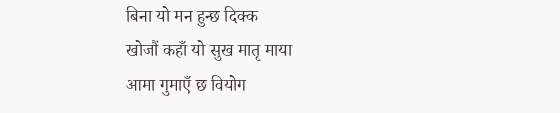बिना यो मन हुन्छ दिक्क
खोजौं कहाँ यो सुख मातृ माया
आमा गुमाएँ छ वियोग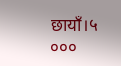छायाँ।५
०००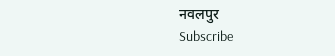नवलपुर
Subscribe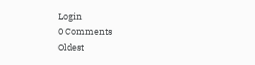Login
0 Comments
Oldest